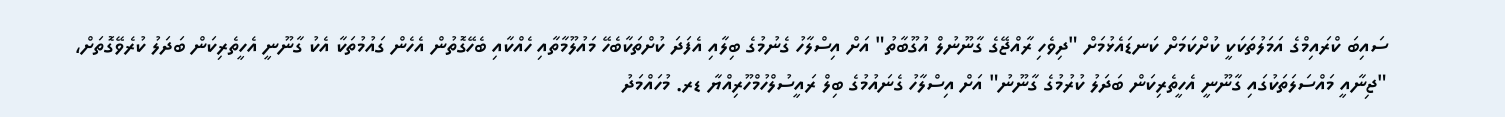ސައިބަ ކްރައިމްގެ އަމަލުތަކަކީ ކުށްކަމަށް ކަނޑައެޅުމަށް "ދިވެހި ރާއްޖޭގެ ގާނޫނުލް އުގޫބާތު" އަށް އިސްލާހު ގެނުމުގެ ބިލާއި އެފަދަ ކުށްތަކާބެހޭ މައުލޫމާތާއި ހެއްކާއި ބެހޭގޮތުން އެހެން ގައުމުތަކާ އެކު ގާނޫނީ އެހީތެރިކަން ބަދަލު ކުރެވޭގޮތަށް، "ޖިނާއީ މައްސަލަތަކުގައި ގާނޫނީ އެހީތެރިކަން ބަދަލު ކުރުމުގެ ގާނޫނު" އަށް އިސްލާހު ގެނައުމުގެ ބިލް ރައީސުލްހުމްހޫރިއްޔާ ޑރ. މުހައްމަދު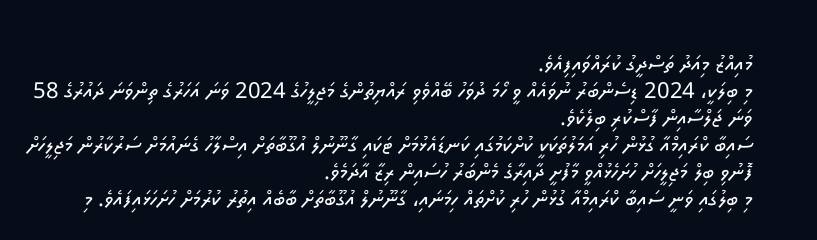މުއިއްޒު މިއަދު ތަސްދީގު ކުރައްވައިފިއެވެ.
މި ބިލަކީ، 2024 ޑިސެންބަރު ނުވައެއް ވީ ހޯމަ ދުވަހު ބޭއްވެވި ރައްޔިތުންގެ މަޖިލީހުގެ 2024 ވަނަ އަހަރުގެ ތިންވަނަ ދައުރުގެ 58 ވަނަ ޖަލްސާއިން ފާސްކުރި ބިލެކެވެ.
ސައިބާ ކްރައިމްއާ ގުޅުން ހުރި އަމަލުތަކަކީ ކުށްކަމުގައި ކަނޑައެޅުމަށް ޓަކައި ގާނޫނުލް އުގޫބާތަށް އިސްލާހު ގެނައުމަށް ސަރުކާރުން މަޖިލީހަށް ފޮނުވި ބިލް މަޖިލީހަށް ހުށަހެޅުއްވީ މާފުށީ ދާއިރާގެ މެންބަރު ހުސައިން ރިޒާ އާދަމެވެ.
މި ބިލުގައި ވަނީ ސައިބާ ކްރައިމްއާ ގުޅުން ހުރި ކުށްތައް ހިމަނައި، ގާނޫނުލް އުގޫބާތަށް ބާބެއް އިތުރު ކުރުމަށް ހުށަހަޅައިފައެވެ. މި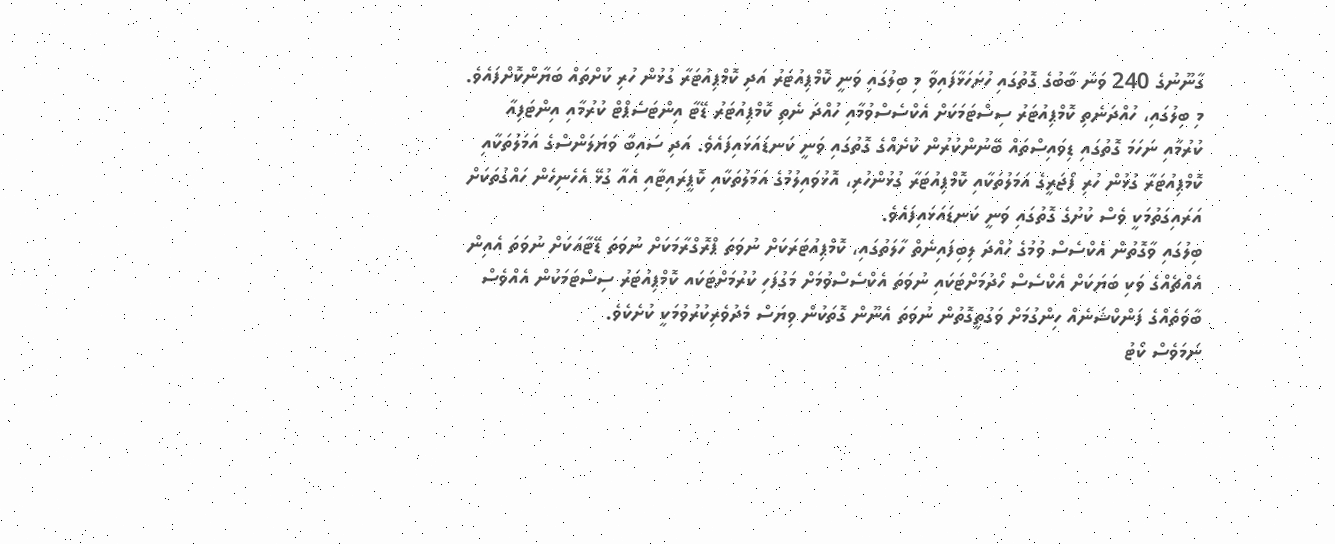ގާނޫނުގެ 240 ވަނަ ބާބުގެ ގޮތުގައި ހުށަހަޅާފައިވާ މި ބިލުގައި ވަނީ ކޮމްޕިއުޓަރު އަދި ކޮމްޕިއުޓަރާ ގުޅުން ހުރި ކުށްތައް ބަޔާންކޮށްފައެވެ.
މި ބިލުގައި، ހުއްދަނެތި ކޮމްޕިއުޓަރު ސިސްޓަމަކަށް އެކްސެސްވުމާއި ހުއްދަ ނެތި ކޮމްޕިއުޓަރު ޑޭޓާ އިންޓަސެޕްޓް ކުރުމާއި އިންޓަފިއާ ކުރުމާއި ނަހަމަ ގޮތުގައި ޑިވައިސްތައް ބޭނުންކުރުން ކުށެއްގެ ގޮތުގައި ވަނީ ކަނޑައަޅައިފައެވެ. އަދި ސައިބާ ވަޔަލަންސްގެ އަމަލުތަކާއި ކޮމްޕިއުޓަރާ ގުޅުން ހުރި ފޯޖަރީގެ އަމަލުތަކާއި ކޮމްޕިއުޓަރާ ގުޅުންހުރި، އޮޅުވައިލުމުގެ އަމަލުތަކާއި ކޮޕީރައިޓާއި އެއާ ގުޅޭ އެހެނިހެން ހައްގުތަކަށް އަރައިގަތުމަކީ ވެސް ކުށުގެ ގޮތުގައި ވަނީ ކަނޑައަޅައިފައެވެ.
ބިލުގައި ވާގޮތުން އެކްސެސް ވުމުގެ ހުއްދަ ލިބިފައިނެތް ހާލަތުގައި، ކޮމްޕިއުޓަރަކަށް ނުވަތަ ޕްރޮގްރާމަކަށް ނުވަތަ ޑޭޓާއަކަށް ނުވަތަ އެއިން އެއްޗެއްގެ ވަކި ބަޔަކަށް އެކްސެސް ހޯދުމަށްޓަކައި ނުވަތަ އެކްސެސްވުމަށް މަގުފަހި ކުރުމަށްޓަކައ ކޮމްޕިއުޓަރު ސިސްޓަމަކުން އެއްވެސް ބާވަތެއްގެ ފަންކްޝަނެއް ހިންގުމަށް ވަގުތީގޮތުން ނުވަތަ އެނޫން ގޮތަކުން ވިޔަސް މެދުވެރިކުރުވުމަކީ ކުށެކެވެ.
ނަމަވެސް ކޯޓު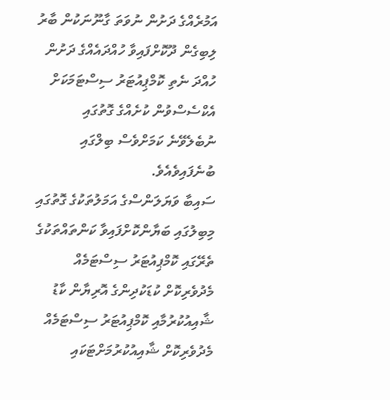އަމުރެއްގެ ދަށުން ނުވަތަ ގާނޫނަކުން ބާރު ލިބިގެން ދޫކޮށްފައިވާ ހުއްދައެއްގެ ދަށުން ހުއްދަ ނެތި ކޮމްޕިއުޓަރު ސިސްޓަމަކަށް އެކްސެސްވުން ކުށެއްގެ ގޮތުގައި ނުބެލެވޭނެ ކަމަށްވެސް ބިލްގައި ބުނެފައިވެއެވެ.
ސައިބާ ވަޔަލަންސްގެ އަމަލުތަކުގެ ގޮތުގައި މިބިލުގައި ބަޔާންކޮށްފައިވާ ކަންތައްތަކުގެ ތެރޭގައި ކޮމްޕިއުޓަރު ސިސްޓަމެއް މެދުވެރިކޮށް ކުޑަކުދިންގެ އޮރިޔާން ކާޑު ޝާއިއުކުރުމާއި ކޮމްޕިއުޓަރު ސިސްޓަމެއް މެދުވެރިކޮށް ޝާއިއުކުރުމަށްޓަކައި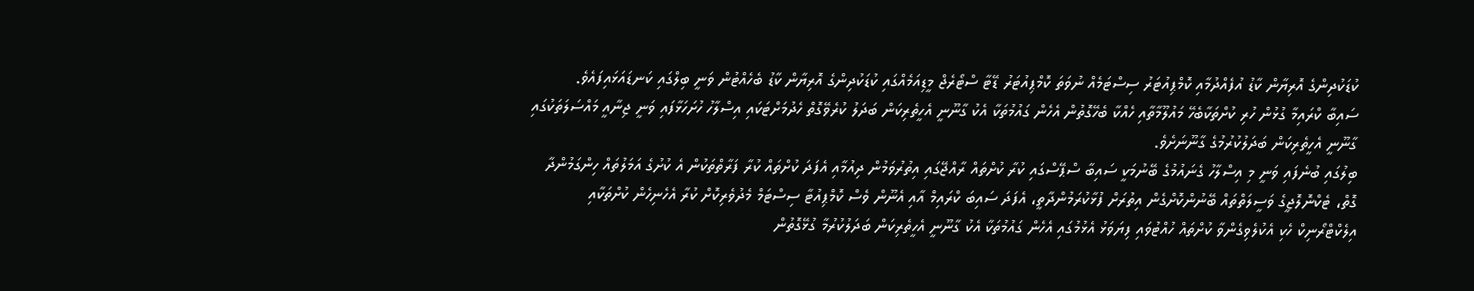ކުޑަކުދިންގެ އޮރިޔާން ކާޑު އުފެއްދުމާއި ކޮމްޕިއުޓަރު ސިސްޓަމެއް ނުވަތަ ކޮމްޕިއުޓަރު ޑޭޓާ ސްޓޯރެޖް މީޑިއަމެއްގައި ކުޑަކުދިންގެ އޮރިޔާން ކާޑު ބެހެއްޓުން ވަނީ ބިލްގައި ކަނޑައަޅައިފައެވެ.
ސައިބާ ކްރައިމާ ގުޅުން ހުރި ކުށްތަކާބެހޭ މައުލޫމާތާއި ހެއްކާ ބެހޭގޮތުން އެހެން ގައުމުތަކާ އެކު ގާނޫނީ އެހީތެރިކަން ބަދަލު ކުރެވޭގޮތް ހެދުމަށްޓަކައި އިސްލާހު ހުށަހަޅާފައި ވަނީ ޖިނާއީ މައްސަލަތަކުގައި ގާނޫނީ އެހީތެރިކަން ބަދަލުކުރުމުގެ ގާނޫނަށެވެ.
ބިލުގައި ބުނެފައި ވަނީ މި އިސްލާހު ގެނައުމުގެ ބޭނުމަކީ ސައިބާ ސްޕޭސްގައި ކުރާ ކުށްތައް ރާއްޖޭގައި އިތުރުވަމުން ދިއުމާއި އެފަދަ ކުށްތައް ކުރާ ފަރާތްތަކުން އެ ކުށުގެ އަމަލުތައް ހިންގަމުންދާ ގޮތް، ޓެކްނޮލޮޖީގެ ވަސީލަތްތައް ބޭނުންކޮށްގެން އިތުރަށް ފުޅާކުރަމުންދާތީ، އެފަދަ ސައިބަ ކްރައިމް އާއި އެނޫން ވެސް ކޮމްޕިއުޓާ ސިސްޓަމް މެދުވެރިކޮށް ކުރާ އެހެނިހެން ކުށްތަކާއި އިލެކްޓްރޯނިކް ހެކި އެކުލެވިގެންވާ ކުށްތައް ހުއްޓުވައި ފިޔަވަޅު އެޅުމުގައި އެހެން ގައުމުތަކާ އެކު ގާނޫނީ އެހީތެރިކަން ބަދަލުކުރުމާ ގުޅޭގޮތުން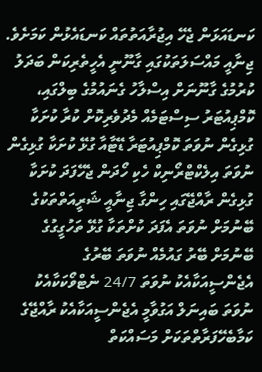ކަނޑައަޅަން ޖެހޭ އިޖުރާއަތުތައް ކަނޑައެޅުން ކަމަށެވެ.
ޖިނާއީ މައްސަލަތަކުގައި ގާނޫނީ އެހީތެރިކަން ބަދަލު ކުރުމުގެ ގާނޫނަށް އިސްލާހު ގެނައުމުގެ ބިލްގައި، ކޮމްޕިއުޓަރު ސިސްޓަމެއް މެދުވެރިކޮށް ކުރާ ކުށަކާ ގުޅިގެން ނުވަތަ ކޮމްޕިއުޓަރާ ޑޭޓާއާ ގުޅޭ ކުށަކާ ގުޅިގެން ނުވަތަ އިލެކްޓްރޯނިކް ހެކި ހޯދަން ޖެހޭފަދަ ކުށަކާ ގުޅިގެން ރާއްޖޭގައި ހިންގާ ޖިނާއީ ޝަރީއަތްތަކުގެ ބޭނުމަށް ނުވަތަ އެފަދަ ކުށްތަކާ ގުޅޭ ތަހުގީގުގެ ބޭނުމަށް ބޭރު ގައުމެއް ނުވަތަ ބޭރުގެ އެޖެންސީއަކާއެކު ނުވަތަ 24/7 ނެޓްވޯކަކާއެކު ނުވަތަ ބައިނަލް އަގުވާމީ އެޖެންސީއަކާއެކު ރާއްޖޭގެ ކަމާބެހޭފަރާތްތަކަށް މަސައްކަތް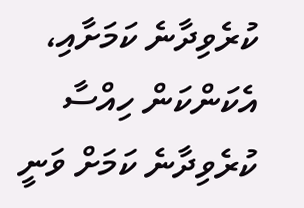ކުރެވިދާނެ ކަމަށާއި، އެކަންކަން ހިއްސާ ކުރެވިދާނެ ކަމަށް ވަނީ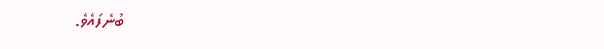ބުނެފައެވެ.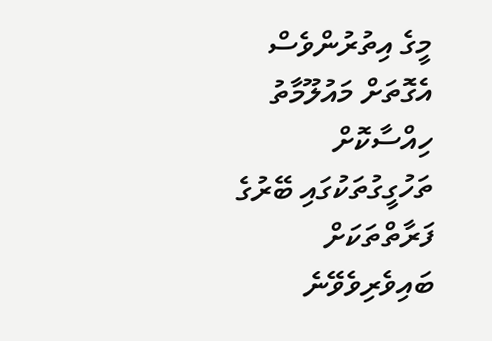މީގެ އިތުރުންވެސް އެގޮތަށް މައުލޫމާތު ހިއްސާކޮށް ތަހުގީގުތަކުގައި ބޭރުގެ ފަރާތްތަކަށް ބައިވެރިވެވޭނެ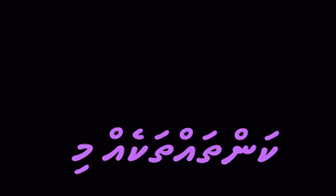ކަންތައްތަކެއް މި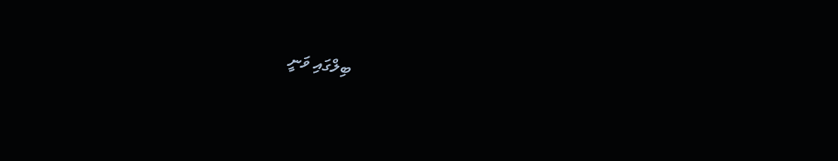ބިލްގައި ވަނީ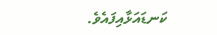ކަނޑައަޅާއިފައެވެ.